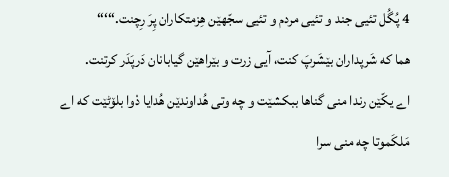4 پُگُل تئیی جند و تئیی مردم و تئیی سجّهێن هِزمتکاران پِرَ رِچنت.“‘“
هما که شَرپداران بێشَرپَ کنت، آیی زرت و بێراهێن گیابانان دَرپَدَر کرتنت.
اے یکّێن رندا منی گناها ببکشێت و چه وتی هُداوندێن هُدایا دْوا بلۆٹێت که اے مَلکَموتا چه منی سرا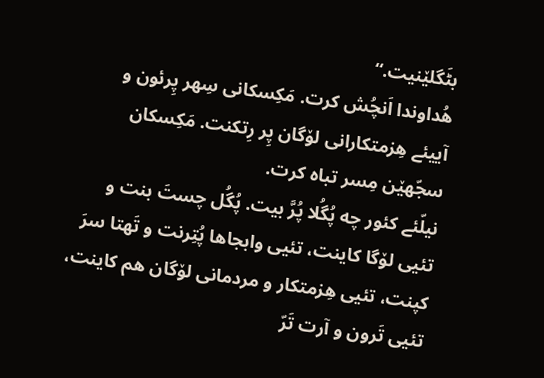بٹَگلێنیت.“
هُداوندا اَنچُش کرت. مَکِسکانی سِهر پِرئون و آییئے هِزمتکارانی لۆگان پِر رِتکنت. مَکِسکان سجّهێن مِسر تباه کرت.
نیلّئے کئور چه پُگُلا پُرَّ بیت. پُگُل چستَ بنت و تئیی لۆگا کاینت، تئیی وابجاها پُتِرنت و تَهتا سرَ کپنت، تئیی هِزمتکار و مردمانی لۆگان هم کاینت، تئیی تَرون و آرت تَرّ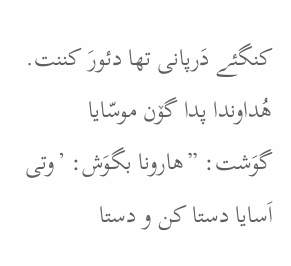کنگئے دَرپانی تها دئورَ کننت.
هُداوندا پدا گۆن موسّایا گوَشت: ”هارونا بگوَش: ’وتی اَسایا دستا کن و دستا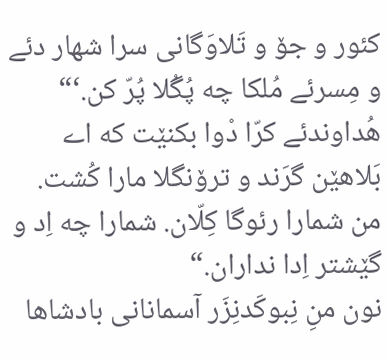کئور و جۆ و تَلاوَگانی سرا شهار دئے و مِسرئے مُلکا چه پُگُلا پُرّ کن.‘“
هُداوندئے کرّا دْوا بکنێت که اے بَلاهێن گرَند و ترۆنگلا مارا کُشت. من شمارا رئوگا کِلّان. شمارا چه اِد و گێشتر اِدا نداران.“
نون منِ نِبوکَدنِزَر آسمانانی بادشاها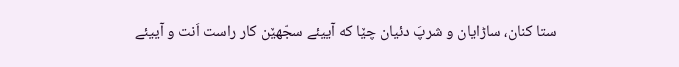ستا کنان، ساڑایان و شرپَ دئیان چێا که آییئے سجّهێن کار راست اَنت و آییئے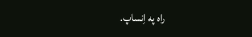راه په اِنساپ.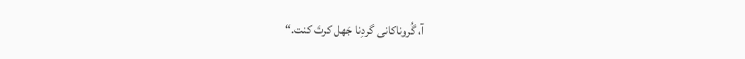آ، گُروناکانی گردِنا جَهل کرتَ کنت.“